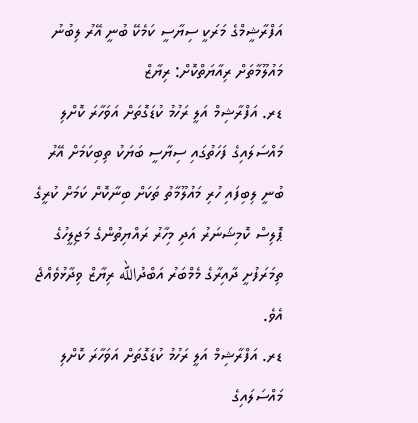އަފްރާޝީމްގެ މަރަކީ ސިޔާސީ ކަމެކޭ ބުނީ އޭރު ލިބުނު މައުލޫމާތަށް ރިއާޔަތްކޮށް: ރިޔާޒް
ޑރ. އަފްރާޝިމް އަލީ ރަހުމު ކުޑަގޮތަށް އަވަހާރަ ކޮށްލި މައްސަލައިގެ ފަހަތުގައި ސިޔާސީ ބަޔަކު ތިބިކަމަށް އޭރު ބުނީ ލިބިފައި ހުރި މައުލޫމާތު ތަކަށް ބިނާކޮށް ކަމަށް ކުރީގެ ޕޮލިސް ކޮމިޝަނަރު އަދި މިހާރު ރައްޔިތުންގެ މަޖިލީހުގެ ތިމަރަފުށީ ދާއިރާގެ މެމްބަރު އަބްދުالله ރިޔާޒް ވިދާޅުވެއްޖެ އެވެ.
ޑރ. އަފްރާޝިމް އަލީ ރަހުމު ކުޑަގޮތަށް އަވަހާރަ ކޮށްލި މައްސަލައިގެ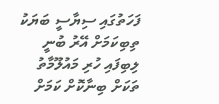ފަހަތުގައި ސިޔާސީ ބަޔަކު ތިބިކަމަށް އޭރު ބުނީ ލިބިފައި ހުރި މައުލޫމާތު ތަކަށް ބިނާކޮށް ކަމަށް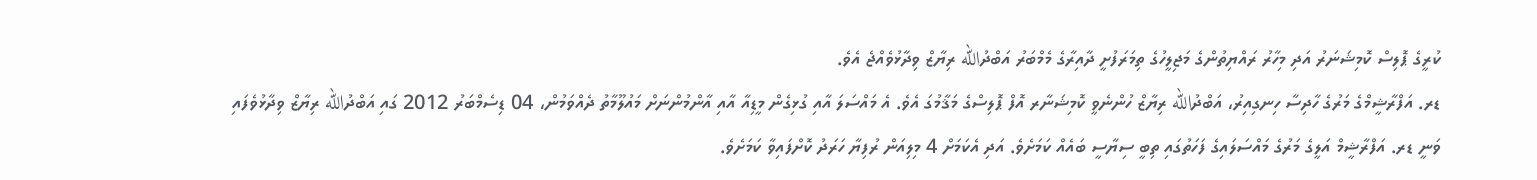ކުރީގެ ޕޮލިސް ކޮމިޝަނަރު އަދި މިހާރު ރައްޔިތުންގެ މަޖިލީހުގެ ތިމަރަފުށީ ދާއިރާގެ މެމްބަރު އަބްދުالله ރިޔާޒް ވިދާޅުވެއްޖެ އެވެ.
ޑރ. އަފްރާޝީމްގެ މަރުގެ ހާދިސާ ހިނގިއިރު، އަބްދުالله ރިޔާޒް ހުންނެވީ ކޮމިޝަނާރ އޮފް ޕޮލިސްގެ މަޤާމުގަ އެވެ. އެ މައްސަލަ އާއި ގުޅިގެން މީޑިއާ އާއި އާންމުންނަށް މައުލޫމާތު ދެއްވަމުން، 04 ޑިސެމްބަރު 2012 ގައި އަބްދުالله ރިޔާޒް ވިދާޅުވެފައި ވަނީ ޑރ. އަފްރާޝީމް އަލީގެ މަރުގެ މައްސަލައިގެ ފަހަތުގައި ތިބީ ސިޔާސީ ބައެއް ކަމަށެވެ. އަދި އެކަމަށް 4 މިލިއަން ރުފިޔާ ހަރަދު ކޮށްފައިވާ ކަމަށެވެ.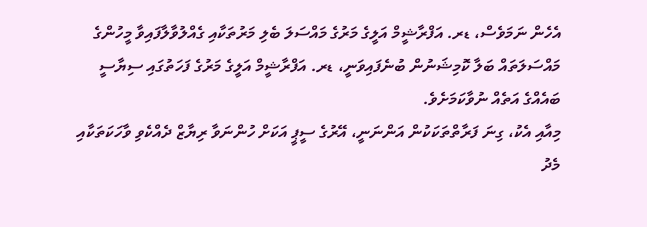އެހެން ނަމަވެސް، ޑރ. އަފްރާޝީމް އަލީގެ މަރުގެ މައްސަލަ ބެލި މަރުތަކާއި ގެއްލުވާލާފައިވާ މީހުންގެ މައްސަލަތައް ބަލާ ކޮމިޝަނުން ބުނެފައިވަނީ، ޑރ. އަފްރާޝީމް އަލީގެ މަރުގެ ފަހަތުގައި ސިޔާސީ ބައެއްގެ އަތެއް ނުވާކަމަށެވެ.
މިއާއި އެކު، ގިނަ ފަރާތްތަކަކުން އަންނަނީ، އޭރުގެ ސީޕީ އަކަށް ހުންނަވާ ރިޔާޒް ދެއްކެވި ވާހަކަތަކާއި މެދު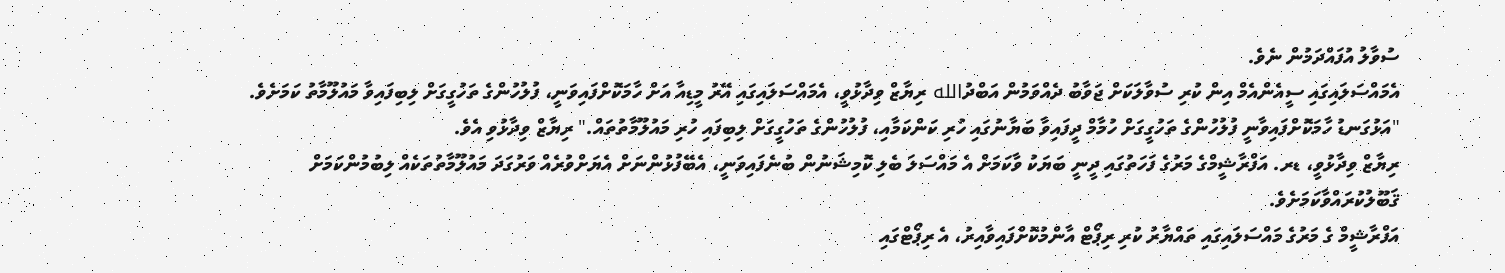ސުވާލު އުފައްދަމުން ނެވެ.
އެމައްސަލައިގައި ސީއެންއެމް އިން ކުރި ސުވާލަކަށް ޖަވާބު ދެއްވަމުން އަބްދުالله ރިޔާޒް ވިދާޅުވީ، އެމައްސަލައިގައި އޭރު މީޑިއާ އަށް ހާމަކޮށްފައިވަނީ، ފުލުހުންގެ ތަހުގީގަށް ލިބިފައިވާ މައުލޫމާތު ކަމަށެވެ.
"އަޅުގަނޑު ހާމަކޮށްފައިވާނީ ފުލުހުންގެ ތަހުގީގަށް ހުމާމް ދީފައިވާ ބަޔާނުގައި ހުރި ކަންކަމާއި، ފުލުހުންގެ ތަހުގީގަށް ލިބިފައި ހުރި މައުލޫމާތުތައް." ރިޔާޒް ވިދާޅުވި އެވެ.
ރިޔާޒް ވިދާޅުވީ، ޑރ. އަފްރާޝީމްގެ މަރުގެ ފަހަތުގައި ދީނީ ބަޔަކު ވާކަމަށް އެ މައްސަލަ ބެލި ކޮމިޝަނުން ބުނެފައިވަނީ، އެބޭފުޅުންނަށް އެޔަށްވުރެއް ވަރުގަދަ މައުލޫމާތުތަކެއް ލިބުމުންކަމަށް ޤަބޫލުކުރައްވާކަމަށެވެ.
އަފްރާޝީމް ގެ މަރުގެ މައްސަލައިގައި ތައްޔާރު ކުރި ރިޕޯޓް އާންމުކޮށްފައިވާއިރު، އެ ރިޕޯޓްގައި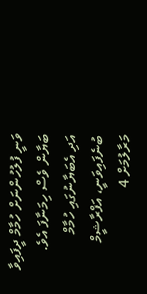ވަނީ ފުލުހުންނަށް ހުމާމް ދީފައިވާ ބަޔާން ވެސް ހިމަނާފަ އެވެ. އަދި އެބަޔާނުގައި ހުމާމް ބުނެފައިވަނީ، އަފްރާޝީމް މަރާލުމަށް 4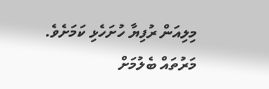މިލިއަން ރުފިޔާ ހުށަހެޅި ކަމަށެވެ.
މަރުތައް ބެލުމަށް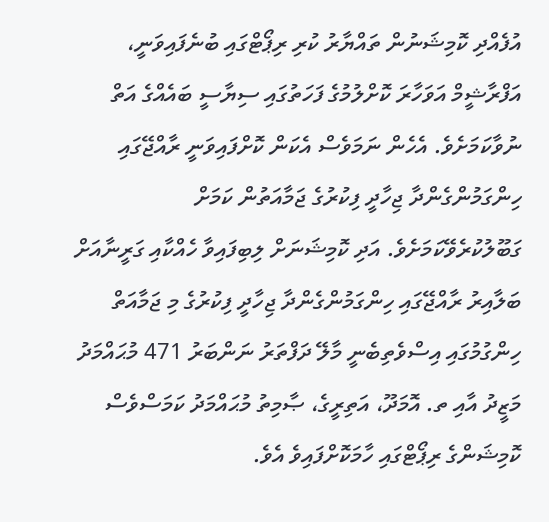އުފެއްދި ކޮމިޝަނުން ތައްޔާރު ކުރި ރިޕޯޓްގައި ބުނެފައިވަނީ، އަފްރާޝީމް އަވަހާރަ ކޮށްލުމުގެ ފަހަތުގައި ސިޔާސީ ބައެއްގެ އަތް ނުވާކަމަށެވެ. އެހެން ނަމަވެސް އެކަން ކޮށްފައިވަނީ ރާއްޖޭގައި ހިންގަމުންގެންދާ ޖިހާދީ ފިކުރުގެ ޖަމާއަތުން ކަމަށް ގަބޫލުކުރެވޭކަމަށެވެ. އަދި ކޮމިޝަނަށް ލިބިފައިވާ ހެއްކާއި ގަރީނާއަށް ބަލާއިރު ރާއްޖޭގައި ހިންގަމުންގެންދާ ޖިހާދީ ފިކުރުގެ މި ޖަމާއަތް ހިންގުމުގައި އިސްވެތިބެނީ މާލޭ ދަފްތަރު ނަންބަރު 471 މުޙައްމަދު މަޒީދު އާއި ތ. އޮމަދޫ، އަތިރީގެ، ޞާމިތު މުޙައްމަދު ކަމަސްވެސް ކޮމިޝަންގެ ރިޕޯޓްގައި ހާމަކޮށްފައިވެ އެވެ.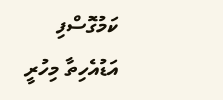ކަމުގޮސްފި
އަޑުއެހިތާ މިހުރީ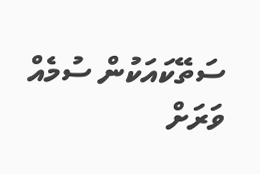ސަތޭކައަކުން ސުމެއް
ވަރަށް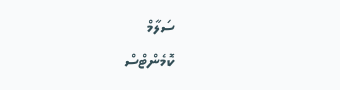ސަލާމް
ކޮމެންޓްސް